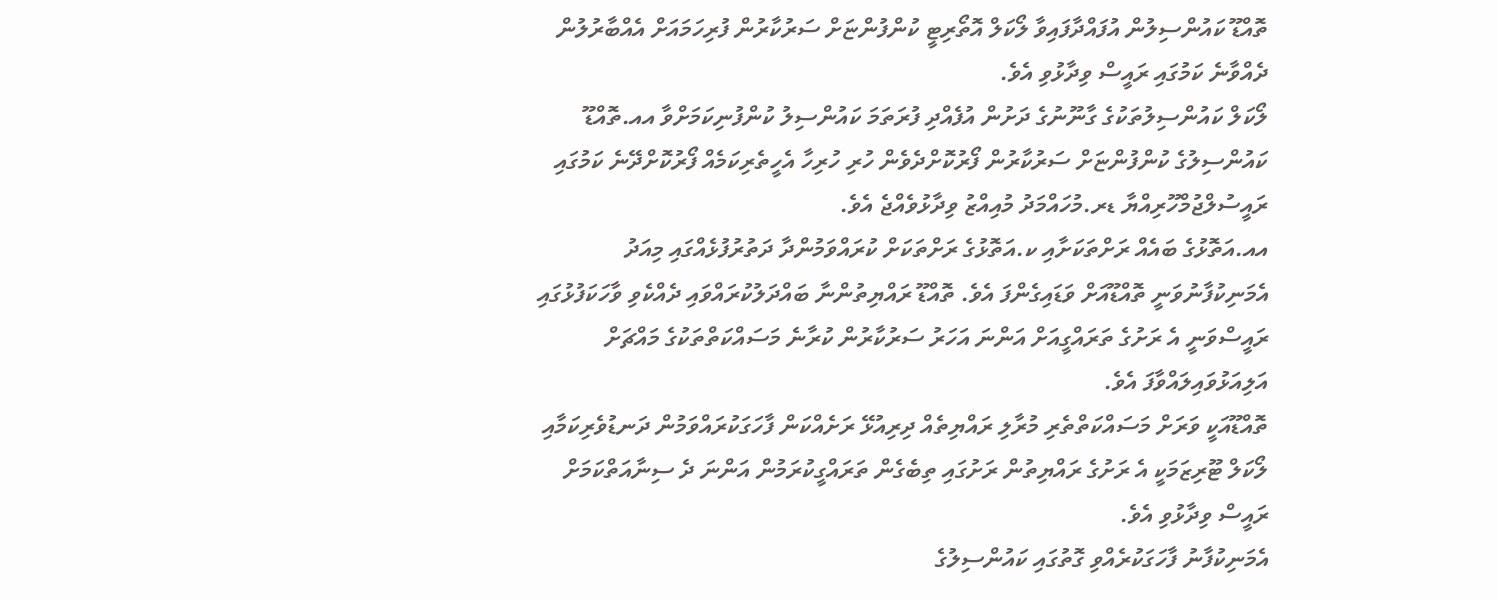ތޮއްޑޫ ކައުންސިލުން އުފައްދާފައިވާ ލޯކަލް އޮތޯރިޓީ ކުންފުންޏަށް ސަރުކާރުން ފުރިހަމައަށް އެއްބާރުލުން ދެއްވާނެ ކަމުގައި ރައީސް ވިދާޅުވި އެވެ.
ލޯކަލް ކައުންސިލުތަކުގެ ގާނޫނުގެ ދަށުން އުފެއްދި ފުރަތަމަ ކައުންސިލު ކުންފުނިކަމަށްވާ އއ.ތޮއްޑޫ ކައުންސިލުގެ ކުންފުންޏަށް ސަރުކާރުން ފޯރުކޮށްދެވެން ހުރި ހުރިހާ އެހީތެރިކަމެއް ފޯރުކޮށްދޭނެ ކަމުގައި ރައީސުލްޖުމްހޫރިއްޔާ ޑރ.މުހައްމަދު މުއިއްޒު ވިދާޅުވެއްޖެ އެވެ.
އއ.އަތޮޅުގެ ބައެއް ރަށްތަކަށާއި ކ.އަތޮޅުގެ ރަށްތަކަށް ކުރައްވަމުންދާ ދަތުރުފުޅެއްގައި މިއަދު އެމަނިކުފާނުވަނީ ތޮއްޑޫއަށް ވަޑައިގެންފަ އެވެ. ތޮއްޑޫ ރައްޔިތުންނާ ބައްދަލުކުރައްވައި ދެއްކެވި ވާހަކަފުޅުގައި ރައީސްވަނީ އެ ރަށުގެ ތަރައްގީއަށް އަންނަ އަހަރު ސަރުކާރުން ކުރާނެ މަސައްކަތްތަކުގެ މައްޗަށް އަލިއަޅުވައިލައްވާފަ އެވެ.
ތޮއްޑޫއަކީ ވަރަށް މަސައްކަތްތެރި މުރާލި ރައްޔިތެއް ދިރިއުޅޭ ރަށެއްކަން ފާހަގަކުރައްވަމުން ދަނޑުވެރިކަމާއި ލޯކަލް ޓޫރިޒަމަކީ އެ ރަށުގެ ރައްޔިތުން ރަށުގައި ތިބެގެން ތަރައްގީކުރަމުން އަންނަ ދެ ސިނާއަތްކަމަށް ރައީސް ވިދާޅުވި އެވެ.
އެމަނިކުފާނު ފާހަގަކުރެއްވި ގޮތުގައި ކައުންސިލުގެ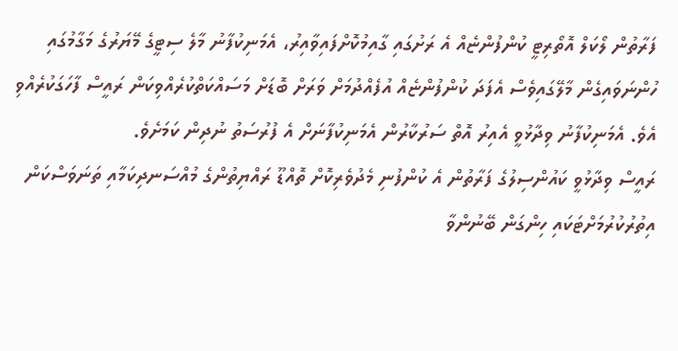ފަރާތުން ލޯކަލް އޮތޯރިޓީ ކުންފުންޏެއް އެ ރަށުގައި ގާއިމުކޮށްފައިވާއިރު، އެމަނިކުފާނު މާލެ ސިޓީގެ މޭޔަރުގެ މަގާމުގައި ހުންނަވައިގެން މާލޭގައިވެސް އެފަދަ ކުންފުންޏެއް އުފެއްދުމަށް ވަރަށް ބޮޑަށް މަސައްކަތްކުރެއްވިކަން ރައީސް ފާހަގަކުރެއްވި އެވެ. އެމަނިކުފާނު ވިދާޅުވީ އެއިރު އޮތް ސަރުކާރުން އެމަނިކުފާނަށް އެ ފުރުސަތު ނުދިން ކަމަށެވެ.
ރައީސް ވިދާޅުވީ ކައުންސިލުގެ ފަރާތުން އެ ކުންފުނި މެދުވެރިކޮށް ތޮއްޑޫ ރައްޔިތުންގެ މުއްސަނދިކަމާއި ތަނަވަސްކަން އިތުރުކުރުމަށްޓަކައި ހިންގަން ބޭނުންވާ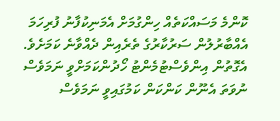ކޮންމެ މަސައްކަތެއް ހިންގުމަށް އެމަނިކުފާނު ފުރިހަމަ އެއްބާރުލުން ސަރުކާރުގެ ތެރެއިން ދެއްވާނެ ކަމަށެވެ.
އެގޮތުން އިންވެސްޓުމެންޓު ހޯދުންކަމަށްވީ ނަމަވެސް ނުވަތަ އެނޫން ކަންކަން ކަމުގައިވީ ނަމަވެސް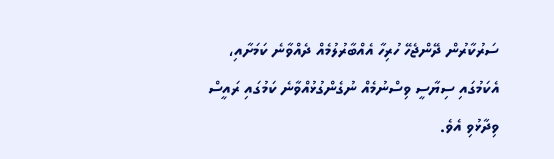ސަރުކާރުން ދޭންޖެހޭ ހުރިހާ އެއްބާރުލުމެއް ދެއްވާނެ ކަމަށާއި، އެކަމުގައި ސިޔާސީ ވިސްނުމެއް ނުގެންގުޅުއްވާނެ ކަމުގައި ރައީސް ވިދާޅުވި އެވެ.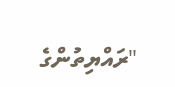"ރައްޔިތުންގެ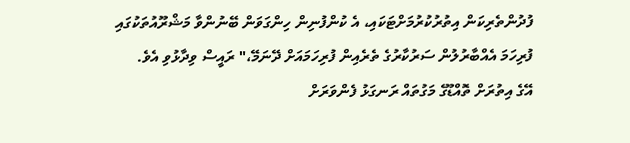ފުދުންތެރިކަން އިތުރުކުރުމަށްޓަކައި، އެ ކުންފުނިން ހިންގަވަން ބޭނުންވާ މަޝްރޫއުތަކުގައި ފުރިހަމަ އެއްބާރުލުން ސަރުކާރުގެ ތެރެއިން ފުރިހަމައަށް ދޭނަމޭ،" ރައީސް ވިދާޅުވި އެވެ.
އޭގެ އިތުރަށް ތޮއްޑޫގެ މަގުތައް ރަނގަޅު ފެންވަރަށް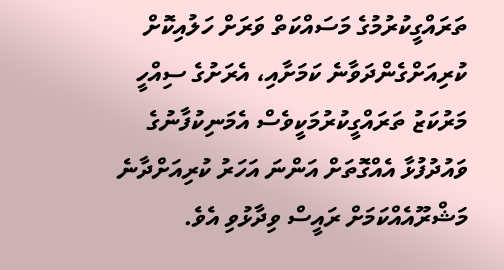ތަރައްގީކުރުމުގެ މަސައްކަތް ވަރަށް ހަލުއިކޮށް ކުރިއަށްގެންދަވާނެ ކަމަށާއި، އެރަށުގެ ސިއްހީ މަރުކަޒު ތަރައްގީކުރުމަކީވެސް އެމަނިކުފާނުގެ ވައުދުފުޅާ އެއްގޮތަށް އަންނަ އަހަރު ކުރިއަށްދާނެ މަޝްރޫއެއްކަމަށް ރައީސް ވިދާޅުވި އެވެ.